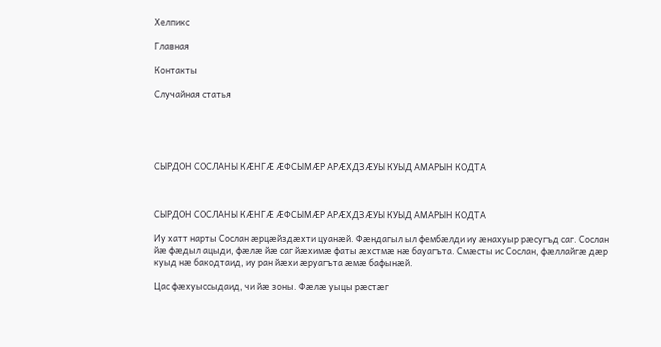Хелпикс

Главная

Контакты

Случайная статья





СЫРДОН СОСЛАНЫ КÆНГÆ ÆФСЫМÆР АРÆХДЗÆУЫ КУЫД АМАРЫН КОДТА



СЫРДОН СОСЛАНЫ КÆНГÆ ÆФСЫМÆР АРÆХДЗÆУЫ КУЫД АМАРЫН КОДТА

Иу хатт нарты Сослан æрцæйздæхти цуанæй. Фæндагыл ыл фембæлди иу æнахуыр рæсугъд саг. Сослан йæ фæдыл ацыди, фæлæ йæ саг йæхимæ фаты æхстмæ нæ бауагъта. Смæсты ис Сослан, фæллайгæ дæр куыд нæ бакодтаид, иу ран йæхи æруагъта æмæ бафынæй.

Цас фæхуыссыдаид, чи йæ зоны. Фæлæ уыцы рæстæг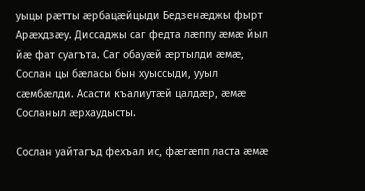уыцы рæтты æрбацæйцыди Бедзенæджы фырт Арæхдзæу. Диссаджы саг федта лæппу æмæ йыл йæ фат суагъта. Саг обауæй æртылди æмæ, Сослан цы бæласы бын хуыссыди, ууыл сæмбæлди. Асасти къалиутæй цалдæр, æмæ Сосланыл æрхаудысты.

Сослан уайтагъд фехъал ис, фæгæпп ласта æмæ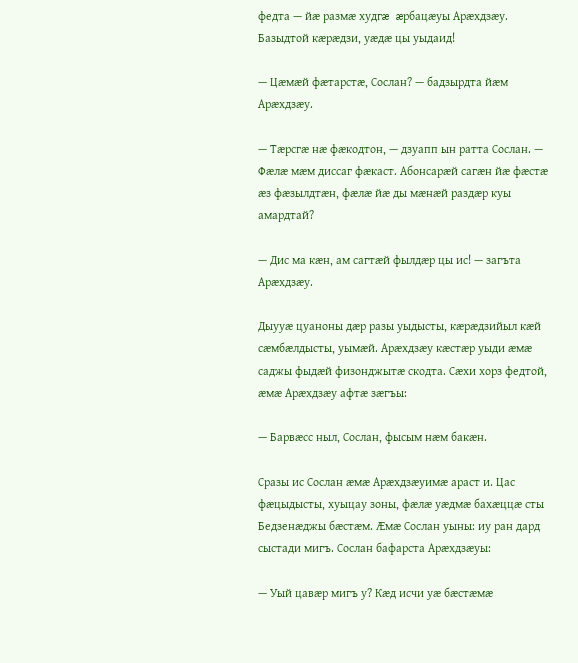федта — йæ размæ худгæ æрбацæуы Арæхдзæу. Базыдтой кæрæдзи, уæдæ цы уыдаид!

— Цæмæй фæтарстæ, Сослан? — бадзырдта йæм Арæхдзæу.

— Тæрсгæ нæ фæкодтон, — дзуапп ын ратта Сослан. — Фæлæ мæм диссаг фæкаст. Абонсарæй сагæн йæ фæстæ æз фæзылдтæн, фæлæ йæ ды мæнæй раздæр куы амардтай?

— Дис ма кæн, ам сагтæй фылдæр цы ис! — загъта Арæхдзæу.

Дыууæ цуаноны дæр разы уыдысты, кæрæдзийыл кæй сæмбæлдысты, уымæй. Арæхдзæу кæстæр уыди æмæ саджы фыдæй физонджытæ скодта. Сæхи хорз федтой, æмæ Арæхдзæу афтæ зæгъы:

— Барвæсс ныл, Сослан, фысым нæм бакæн.

Сразы ис Сослан æмæ Арæхдзæуимæ араст и. Цас фæцыдысты, хуыцау зоны, фæлæ уæдмæ бахæццæ сты Бедзенæджы бæстæм. Æмæ Сослан уыны: иу ран дард сыстади мигъ. Сослан бафарста Арæхдзæуы:

— Уый цавæр мигъ у? Кæд исчи уæ бæстæмæ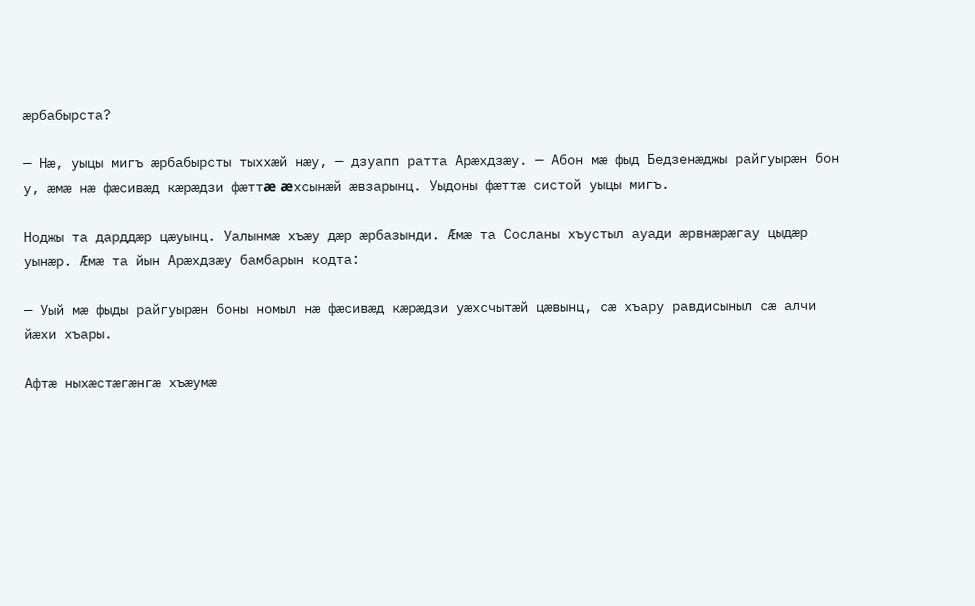æрбабырста?

— Нæ, уыцы мигъ æрбабырсты тыххæй нæу, — дзуапп ратта Арæхдзæу. — Абон мæ фыд Бедзенæджы райгуырæн бон у, æмæ нæ фæсивæд кæрæдзи фæттæ æхсынæй æвзарынц. Уыдоны фæттæ систой уыцы мигъ.

Ноджы та дарддæр цæуынц. Уалынмæ хъæу дæр æрбазынди. Æмæ та Сосланы хъустыл ауади æрвнæрæгау цыдæр уынæр. Æмæ та йын Арæхдзæу бамбарын кодта:

— Уый мæ фыды райгуырæн боны номыл нæ фæсивæд кæрæдзи уæхсчытæй цæвынц, сæ хъару равдисыныл сæ алчи йæхи хъары.

Афтæ ныхæстæгæнгæ хъæумæ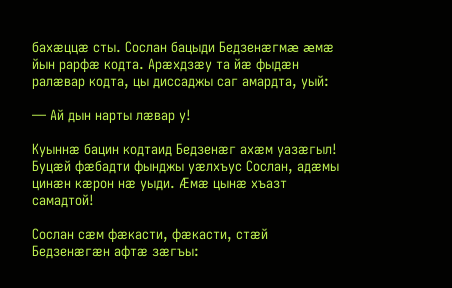бахæццæ сты. Сослан бацыди Бедзенæгмæ æмæ йын рарфæ кодта. Арæхдзæу та йæ фыдæн ралæвар кодта, цы диссаджы саг амардта, уый:

— Ай дын нарты лæвар у!

Куыннæ бацин кодтаид Бедзенæг ахæм уазæгыл! Буцæй фæбадти фынджы уæлхъус Сослан, адæмы цинæн кæрон нæ уыди. Æмæ цынæ хъазт самадтой!

Сослан сæм фæкасти, фæкасти, стæй Бедзенæгæн афтæ зæгъы: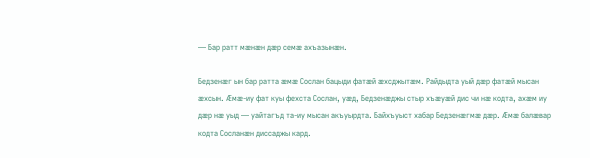— Бар ратт мæнæн дæр семæ ахъазынæн.

Бедзенæг ын бар ратта æмæ Сослан бацыди фатæй æхсджытæм. Райдыдта уый дæр фатæй мысан æхсын. Æмæ-иу фат куы фехста Сослан, уæд, Бедзенæджы стыр хъæуæй дис чи нæ кодта, ахæм иу дæр нæ уыд — уайтагъд та-иу мысан акъуырдта. Байхъуыст хабар Бедзенæгмæ дæр. Æмæ балæвар кодта Сосланæн диссаджы кард.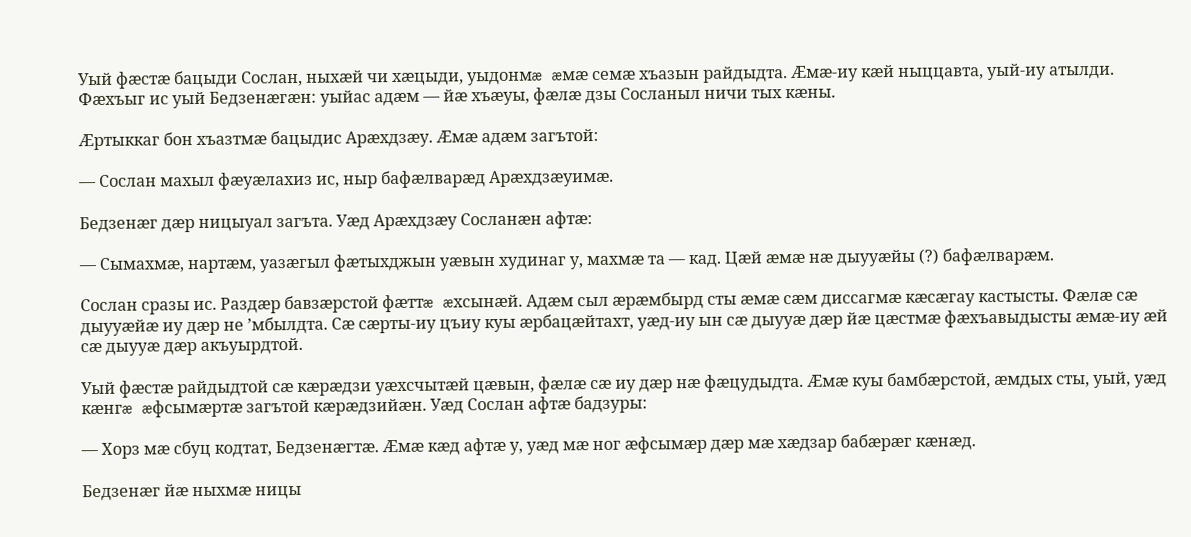Уый фæстæ бацыди Сослан, ныхæй чи хæцыди, уыдонмæ æмæ семæ хъазын райдыдта. Æмæ-иу кæй ныццавта, уый-иу атылди. Фæхъыг ис уый Бедзенæгæн: уыйас адæм — йæ хъæуы, фæлæ дзы Сосланыл ничи тых кæны.

Æртыккаг бон хъазтмæ бацыдис Арæхдзæу. Æмæ адæм загътой:

— Сослан махыл фæуæлахиз ис, ныр бафæлварæд Арæхдзæуимæ.

Бедзенæг дæр ницыуал загъта. Уæд Арæхдзæу Сосланæн афтæ:

— Сымахмæ, нартæм, уазæгыл фæтыхджын уæвын худинаг у, махмæ та — кад. Цæй æмæ нæ дыууæйы (?) бафæлварæм.

Сослан сразы ис. Раздæр бавзæрстой фæттæ æхсынæй. Адæм сыл æрæмбырд сты æмæ сæм диссагмæ кæсæгау кастысты. Фæлæ сæ дыууæйæ иу дæр не ’мбылдта. Сæ сæрты-иу цъиу куы æрбацæйтахт, уæд-иу ын сæ дыууæ дæр йæ цæстмæ фæхъавыдысты æмæ-иу æй сæ дыууæ дæр акъуырдтой.

Уый фæстæ райдыдтой сæ кæрæдзи уæхсчытæй цæвын, фæлæ сæ иу дæр нæ фæцудыдта. Æмæ куы бамбæрстой, æмдых сты, уый, уæд кæнгæ æфсымæртæ загътой кæрæдзийæн. Уæд Сослан афтæ бадзуры:

— Хорз мæ сбуц кодтат, Бедзенæгтæ. Æмæ кæд афтæ у, уæд мæ ног æфсымæр дæр мæ хæдзар бабæрæг кæнæд.

Бедзенæг йæ ныхмæ ницы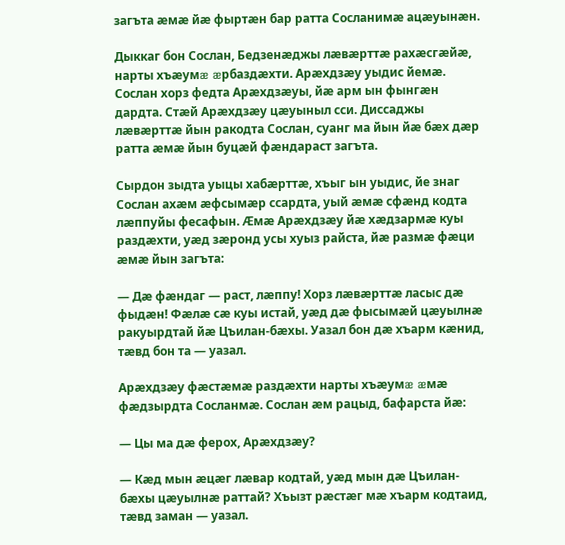загъта æмæ йæ фыртæн бар ратта Сосланимæ ацæуынæн.

Дыккаг бон Сослан, Бедзенæджы лæвæрттæ рахæсгæйæ, нарты хъæумæ æрбаздæхти. Арæхдзæу уыдис йемæ. Сослан хорз федта Арæхдзæуы, йæ арм ын фынгæн дардта. Стæй Арæхдзæу цæуыныл сси. Диссаджы лæвæрттæ йын ракодта Сослан, суанг ма йын йæ бæх дæр ратта æмæ йын буцæй фæндараст загъта.

Сырдон зыдта уыцы хабæрттæ, хъыг ын уыдис, йе знаг Сослан ахæм æфсымæр ссардта, уый æмæ сфæнд кодта лæппуйы фесафын. Æмæ Арæхдзæу йæ хæдзармæ куы раздæхти, уæд зæронд усы хуыз райста, йæ размæ фæци æмæ йын загъта:

— Дæ фæндаг — раст, лæппу! Хорз лæвæрттæ ласыс дæ фыдæн! Фæлæ сæ куы истай, уæд дæ фысымæй цæуылнæ ракуырдтай йæ Цъилан-бæхы. Уазал бон дæ хъарм кæнид, тæвд бон та — уазал.

Арæхдзæу фæстæмæ раздæхти нарты хъæумæ æмæ фæдзырдта Сосланмæ. Сослан æм рацыд, бафарста йæ:

— Цы ма дæ ферох, Арæхдзæу?

— Кæд мын æцæг лæвар кодтай, уæд мын дæ Цъилан-бæхы цæуылнæ раттай? Хъызт рæстæг мæ хъарм кодтаид, тæвд заман — уазал.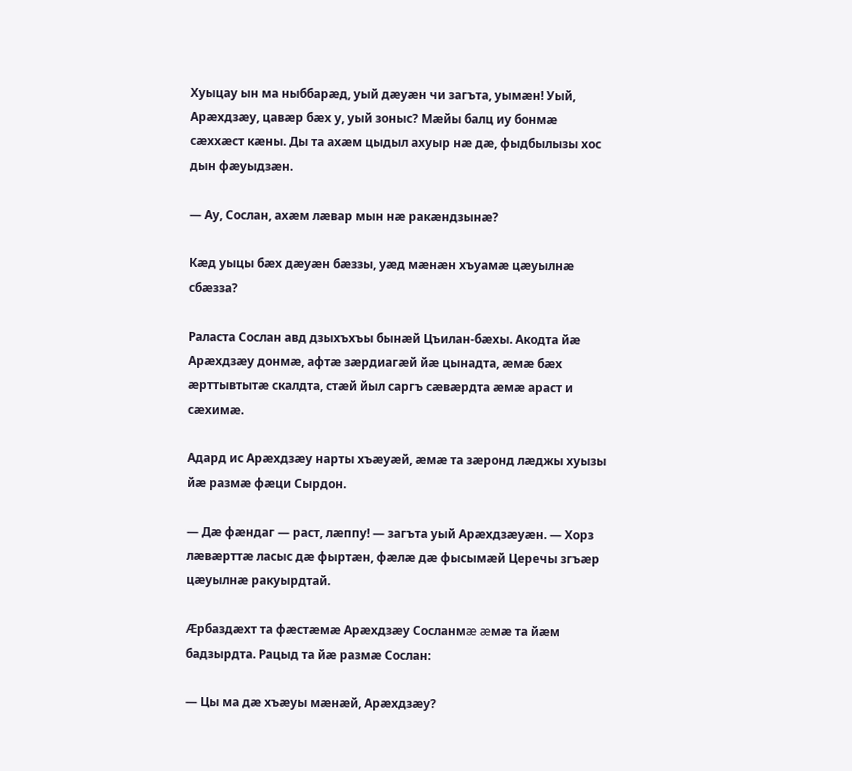Хуыцау ын ма ныббарæд, уый дæуæн чи загъта, уымæн! Уый, Арæхдзæу, цавæр бæх у, уый зоныс? Мæйы балц иу бонмæ сæххæст кæны. Ды та ахæм цыдыл ахуыр нæ дæ, фыдбылызы хос дын фæуыдзæн.

— Ау, Сослан, ахæм лæвар мын нæ ракæндзынæ?

Кæд уыцы бæх дæуæн бæззы, уæд мæнæн хъуамæ цæуылнæ сбæзза?

Раласта Сослан авд дзыхъхъы бынæй Цъилан-бæхы. Акодта йæ Арæхдзæу донмæ, афтæ зæрдиагæй йæ цынадта, æмæ бæх æрттывтытæ скалдта, стæй йыл саргъ сæвæрдта æмæ араст и сæхимæ.

Адард ис Арæхдзæу нарты хъæуæй, æмæ та зæронд лæджы хуызы йæ размæ фæци Сырдон.

— Дæ фæндаг — раст, лæппу! — загъта уый Арæхдзæуæн. — Хорз лæвæрттæ ласыс дæ фыртæн, фæлæ дæ фысымæй Церечы згъæр цæуылнæ ракуырдтай.

Æрбаздæхт та фæстæмæ Арæхдзæу Сосланмæ æмæ та йæм бадзырдта. Рацыд та йæ размæ Сослан:

— Цы ма дæ хъæуы мæнæй, Арæхдзæу?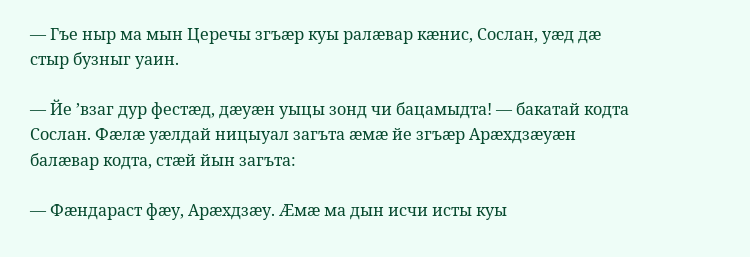— Гъе ныр ма мын Церечы згъæр куы ралæвар кæнис, Сослан, уæд дæ стыр бузныг уаин.

— Йе ’взаг дур фестæд, дæуæн уыцы зонд чи бацамыдта! — бакатай кодта Сослан. Фæлæ уæлдай ницыуал загъта æмæ йе згъæр Арæхдзæуæн балæвар кодта, стæй йын загъта:

— Фæндараст фæу, Арæхдзæу. Æмæ ма дын исчи исты куы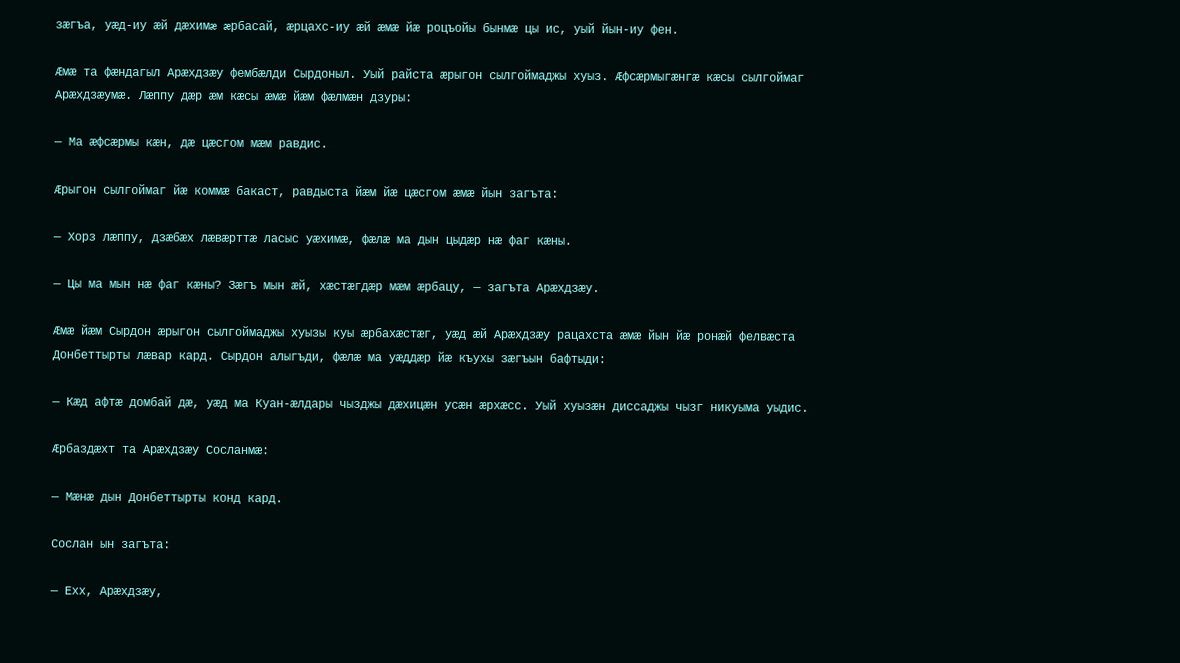зæгъа, уæд-иу æй дæхимæ æрбасай, æрцахс-иу æй æмæ йæ роцъойы бынмæ цы ис, уый йын-иу фен.

Æмæ та фæндагыл Арæхдзæу фембæлди Сырдоныл. Уый райста æрыгон сылгоймаджы хуыз. Æфсæрмыгæнгæ кæсы сылгоймаг Арæхдзæумæ. Лæппу дæр æм кæсы æмæ йæм фæлмæн дзуры:

— Ма æфсæрмы кæн, дæ цæсгом мæм равдис.

Æрыгон сылгоймаг йæ коммæ бакаст, равдыста йæм йæ цæсгом æмæ йын загъта:

— Хорз лæппу, дзæбæх лæвæрттæ ласыс уæхимæ, фæлæ ма дын цыдæр нæ фаг кæны.

— Цы ма мын нæ фаг кæны? Зæгъ мын æй, хæстæгдæр мæм æрбацу, — загъта Арæхдзæу.

Æмæ йæм Сырдон æрыгон сылгоймаджы хуызы куы æрбахæстæг, уæд æй Арæхдзæу рацахста æмæ йын йæ ронæй фелвæста Донбеттырты лæвар кард. Сырдон алыгъди, фæлæ ма уæддæр йæ къухы зæгъын бафтыди:

— Кæд афтæ домбай дæ, уæд ма Куан-æлдары чызджы дæхицæн усæн æрхæсс. Уый хуызæн диссаджы чызг никуыма уыдис.

Æрбаздæхт та Арæхдзæу Сосланмæ:

— Мæнæ дын Донбеттырты конд кард.

Сослан ын загъта:

— Ехх, Арæхдзæу,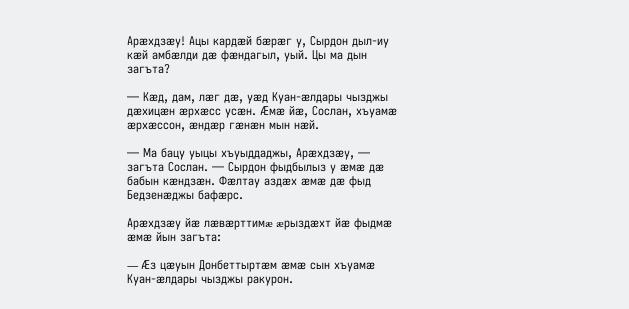Арæхдзæу! Ацы кардæй бæрæг у, Сырдон дыл-иу кæй амбæлди дæ фæндагыл, уый. Цы ма дын загъта?

— Кæд, дам, лæг дæ, уæд Куан-æлдары чызджы дæхицæн æрхæсс усæн. Æмæ йæ, Сослан, хъуамæ æрхæссон, æндæр гæнæн мын нæй.

— Ма бацу уыцы хъуыддаджы, Арæхдзæу, — загъта Сослан. — Сырдон фыдбылыз у æмæ дæ бабын кæндзæн. Фæлтау аздæх æмæ дæ фыд Бедзенæджы бафæрс.

Арæхдзæу йæ лæвæрттимæ æрыздæхт йæ фыдмæ æмæ йын загъта:

— Æз цæуын Донбеттыртæм æмæ сын хъуамæ Куан-æлдары чызджы ракурон.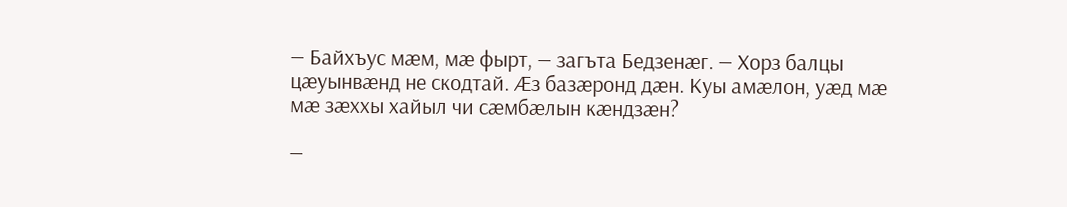— Байхъус мæм, мæ фырт, — загъта Бедзенæг. — Хорз балцы цæуынвæнд не скодтай. Æз базæронд дæн. Куы амæлон, уæд мæ мæ зæххы хайыл чи сæмбæлын кæндзæн?

—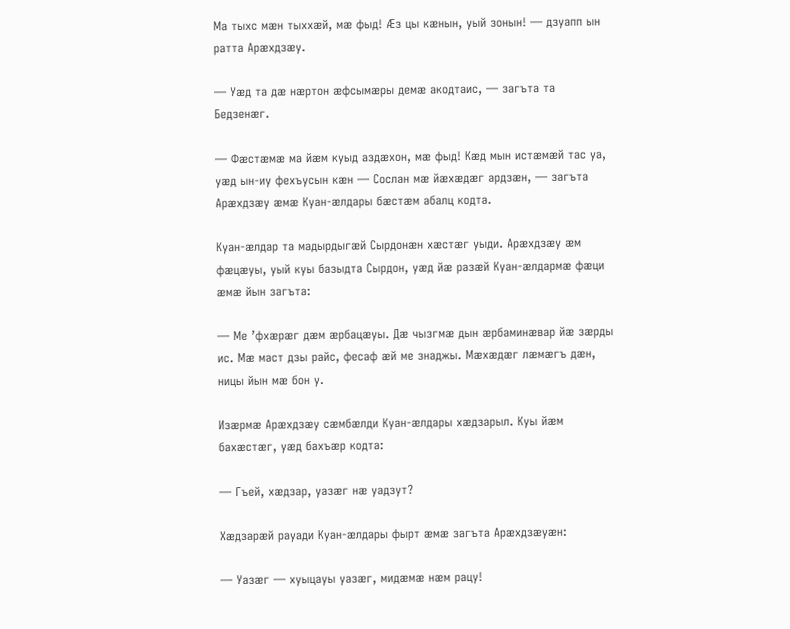Ма тыхс мæн тыххæй, мæ фыд! Æз цы кæнын, уый зонын! — дзуапп ын ратта Арæхдзæу.

— Уæд та дæ нæртон æфсымæры демæ акодтаис, — загъта та Бедзенæг.

— Фæстæмæ ма йæм куыд аздæхон, мæ фыд! Кæд мын истæмæй тас уа, уæд ын-иу фехъусын кæн — Сослан мæ йæхæдæг ардзæн, — загъта Арæхдзæу æмæ Куан-æлдары бæстæм абалц кодта.

Куан-æлдар та мадырдыгæй Сырдонæн хæстæг уыди. Арæхдзæу æм фæцæуы, уый куы базыдта Сырдон, уæд йæ разæй Куан-æлдармæ фæци æмæ йын загъта:

— Ме ’фхæрæг дæм æрбацæуы. Дæ чызгмæ дын æрбаминæвар йæ зæрды ис. Мæ маст дзы райс, фесаф æй ме знаджы. Мæхæдæг лæмæгъ дæн, ницы йын мæ бон у.

Изæрмæ Арæхдзæу сæмбæлди Куан-æлдары хæдзарыл. Куы йæм бахæстæг, уæд бахъæр кодта:

— Гъей, хæдзар, уазæг нæ уадзут?

Хæдзарæй рауади Куан-æлдары фырт æмæ загъта Арæхдзæуæн:

— Уазæг — хуыцауы уазæг, мидæмæ нæм рацу!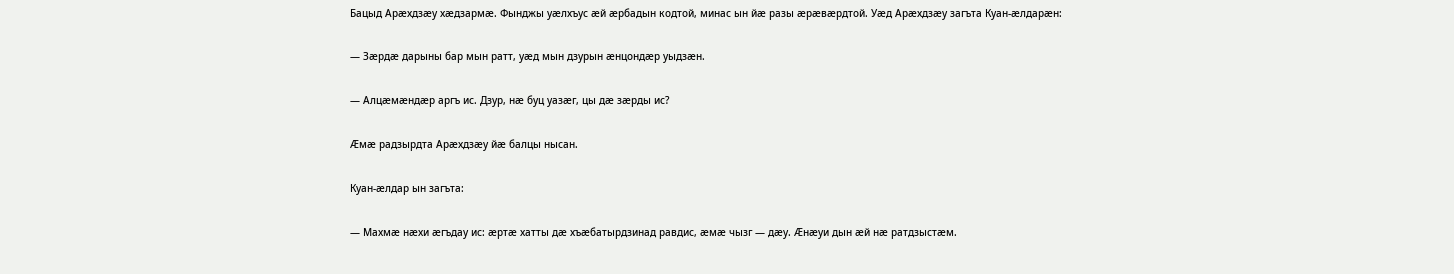Бацыд Арæхдзæу хæдзармæ. Фынджы уæлхъус æй æрбадын кодтой, минас ын йæ разы æрæвæрдтой. Уæд Арæхдзæу загъта Куан-æлдарæн:

— Зæрдæ дарыны бар мын ратт, уæд мын дзурын æнцондæр уыдзæн.

— Алцæмæндæр аргъ ис. Дзур, нæ буц уазæг, цы дæ зæрды ис?

Æмæ радзырдта Арæхдзæу йæ балцы нысан.

Куан-æлдар ын загъта:

— Махмæ нæхи æгъдау ис: æртæ хатты дæ хъæбатырдзинад равдис, æмæ чызг — дæу. Æнæуи дын æй нæ ратдзыстæм.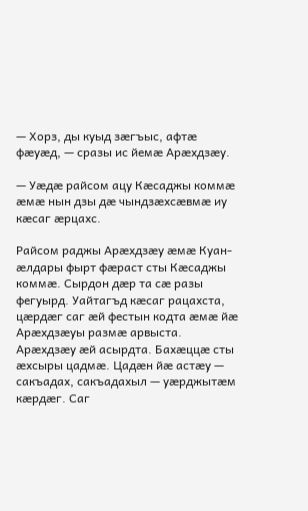— Хорз, ды куыд зæгъыс, афтæ фæуæд, — сразы ис йемæ Арæхдзæу.

— Уæдæ райсом ацу Кæсаджы коммæ æмæ нын дзы дæ чындзæхсæвмæ иу кæсаг æрцахс.

Райсом раджы Арæхдзæу æмæ Куан-æлдары фырт фæраст сты Кæсаджы коммæ. Сырдон дæр та сæ разы фегуырд. Уайтагъд кæсаг рацахста, цæрдæг саг æй фестын кодта æмæ йæ Арæхдзæуы размæ арвыста. Арæхдзæу æй асырдта. Бахæццæ сты æхсыры цадмæ. Цадæн йæ астæу — сакъадах, сакъадахыл — уæрджытæм кæрдæг. Саг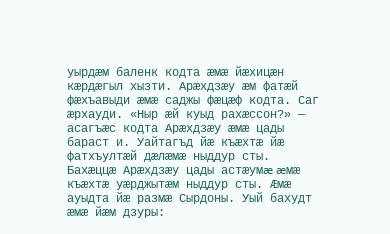уырдæм баленк кодта æмæ йæхицæн кæрдæгыл хызти. Арæхдзæу æм фатæй фæхъавыди æмæ саджы фæцæф кодта. Саг æрхауди. «Ныр æй куыд рахæссон?» — асагъæс кодта Арæхдзæу æмæ цады бараст и. Уайтагъд йæ къæхтæ йæ фатхъултæй дæлæмæ ныддур сты. Бахæццæ Арæхдзæу цады астæумæ æмæ къæхтæ уæрджытæм ныддур сты. Æмæ ауыдта йæ размæ Сырдоны. Уый бахудт æмæ йæм дзуры: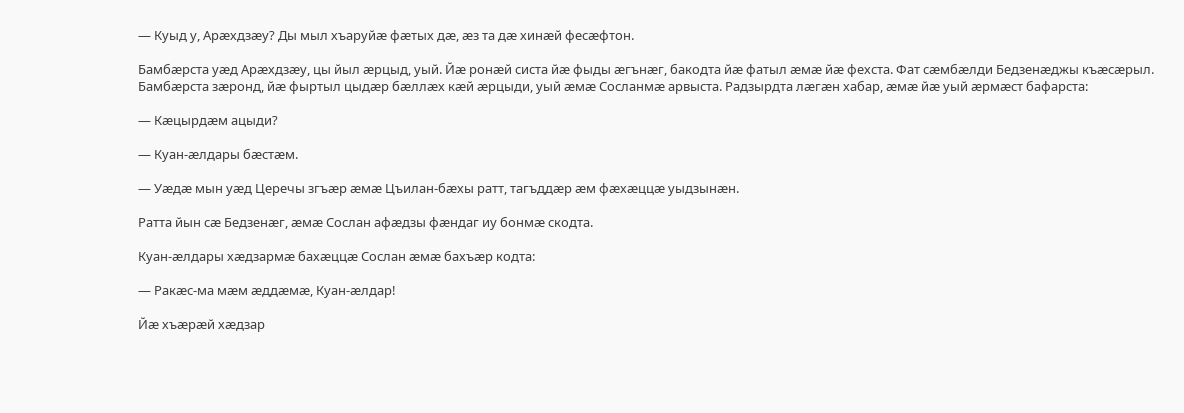— Куыд у, Арæхдзæу? Ды мыл хъаруйæ фæтых дæ, æз та дæ хинæй фесæфтон.

Бамбæрста уæд Арæхдзæу, цы йыл æрцыд, уый. Йæ ронæй систа йæ фыды æгънæг, бакодта йæ фатыл æмæ йæ фехста. Фат сæмбæлди Бедзенæджы къæсæрыл. Бамбæрста зæронд, йæ фыртыл цыдæр бæллæх кæй æрцыди, уый æмæ Сосланмæ арвыста. Радзырдта лæгæн хабар, æмæ йæ уый æрмæст бафарста:

— Кæцырдæм ацыди?

— Куан-æлдары бæстæм.

— Уæдæ мын уæд Церечы згъæр æмæ Цъилан-бæхы ратт, тагъддæр æм фæхæццæ уыдзынæн.

Ратта йын сæ Бедзенæг, æмæ Сослан афæдзы фæндаг иу бонмæ скодта.

Куан-æлдары хæдзармæ бахæццæ Сослан æмæ бахъæр кодта:

— Ракæс-ма мæм æддæмæ, Куан-æлдар!

Йæ хъæрæй хæдзар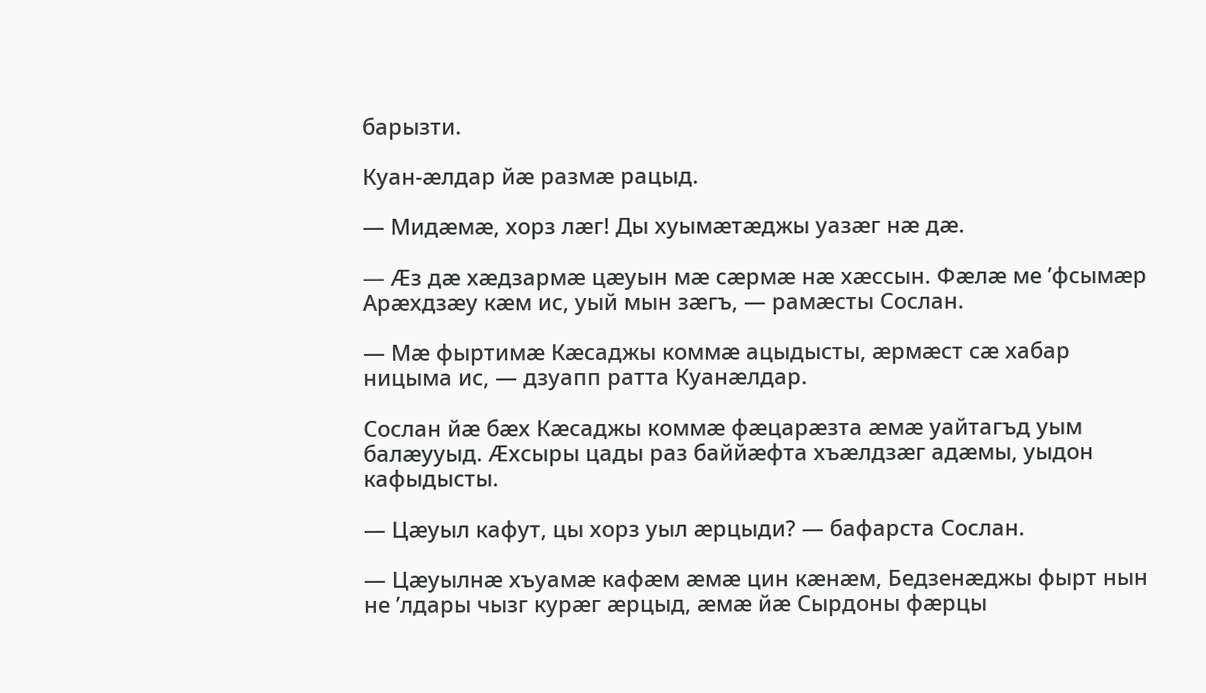барызти.

Куан-æлдар йæ размæ рацыд.

— Мидæмæ, хорз лæг! Ды хуымæтæджы уазæг нæ дæ.

— Æз дæ хæдзармæ цæуын мæ сæрмæ нæ хæссын. Фæлæ ме ’фсымæр Арæхдзæу кæм ис, уый мын зæгъ, — рамæсты Сослан.

— Мæ фыртимæ Кæсаджы коммæ ацыдысты, æрмæст сæ хабар ницыма ис, — дзуапп ратта Куанæлдар.

Сослан йæ бæх Кæсаджы коммæ фæцарæзта æмæ уайтагъд уым балæууыд. Æхсыры цады раз баййæфта хъæлдзæг адæмы, уыдон кафыдысты.

— Цæуыл кафут, цы хорз уыл æрцыди? — бафарста Сослан.

— Цæуылнæ хъуамæ кафæм æмæ цин кæнæм, Бедзенæджы фырт нын не ’лдары чызг курæг æрцыд, æмæ йæ Сырдоны фæрцы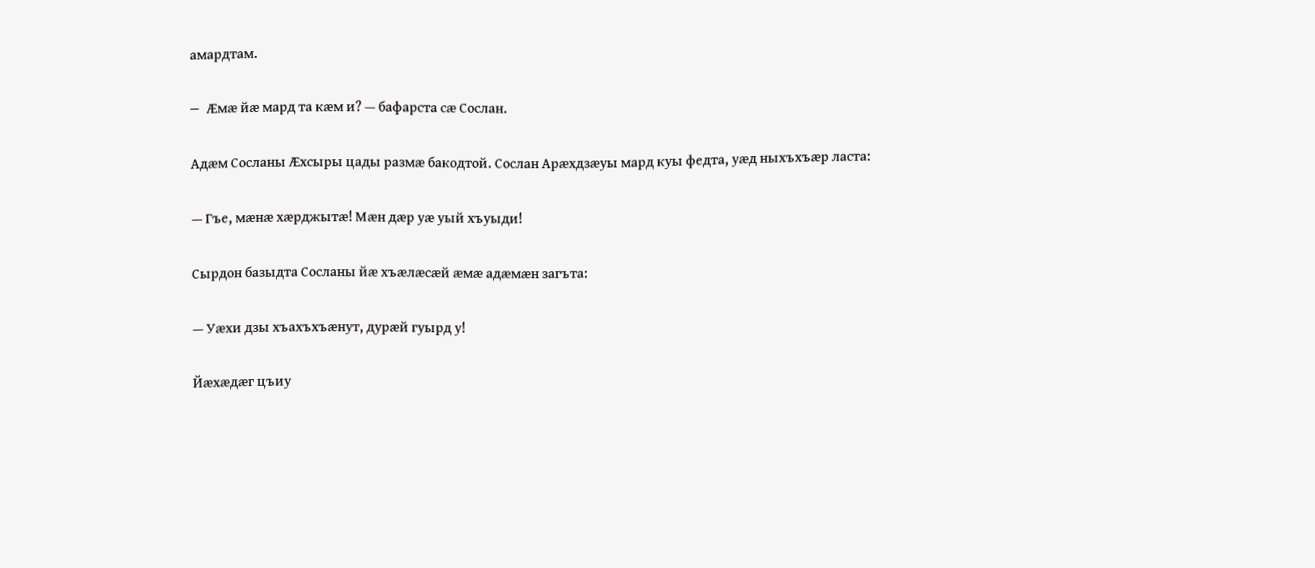амардтам.

— Æмæ йæ мард та кæм и? — бафарста сæ Сослан.

Адæм Сосланы Æхсыры цады размæ бакодтой. Сослан Арæхдзæуы мард куы федта, уæд ныхъхъæр ласта:

— Гъе, мæнæ хæрджытæ! Мæн дæр уæ уый хъуыди!

Сырдон базыдта Сосланы йæ хъæлæсæй æмæ адæмæн загъта:

— Уæхи дзы хъахъхъæнут, дурæй гуырд у!

Йæхæдæг цъиу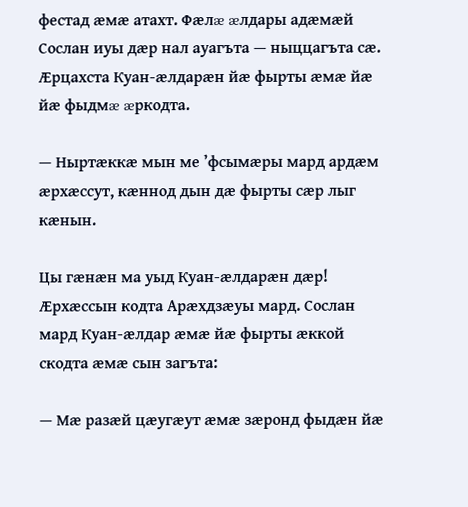фестад æмæ атахт. Фæлæ æлдары адæмæй Сослан иуы дæр нал ауагъта — ныццагъта сæ. Æрцахста Куан-æлдарæн йæ фырты æмæ йæ йæ фыдмæ æркодта.

— Ныртæккæ мын ме ’фсымæры мард ардæм æрхæссут, кæннод дын дæ фырты сæр лыг кæнын.

Цы гæнæн ма уыд Куан-æлдарæн дæр! Æрхæссын кодта Арæхдзæуы мард. Сослан мард Куан-æлдар æмæ йæ фырты æккой скодта æмæ сын загъта:

— Мæ разæй цæугæут æмæ зæронд фыдæн йæ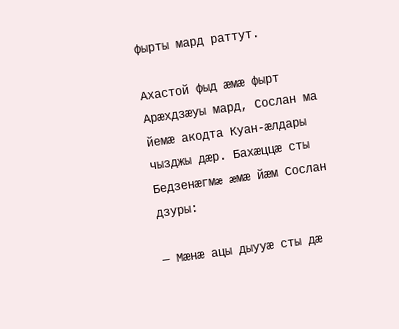фырты мард раттут.

Ахастой фыд æмæ фырт Арæхдзæуы мард, Сослан ма йемæ акодта Куан-æлдары чызджы дæр. Бахæццæ сты Бедзенæгмæ æмæ йæм Сослан дзуры:

— Мæнæ ацы дыууæ сты дæ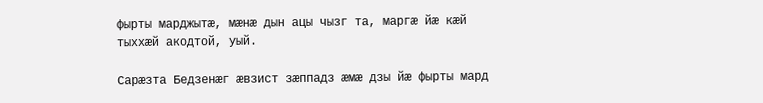фырты марджытæ, мæнæ дын ацы чызг та, маргæ йæ кæй тыххæй акодтой, уый.

Сарæзта Бедзенæг æвзист зæппадз æмæ дзы йæ фырты мард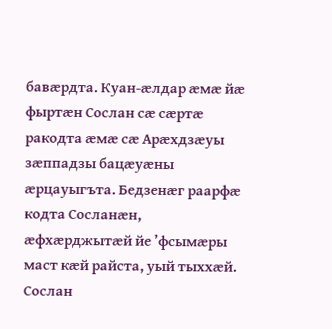бавæрдта. Куан-æлдар æмæ йæ фыртæн Сослан сæ сæртæ ракодта æмæ сæ Арæхдзæуы зæппадзы бацæуæны æрцауыгъта. Бедзенæг раарфæ кодта Сосланæн, æфхæрджытæй йе ’фсымæры маст кæй райста, уый тыххæй. Сослан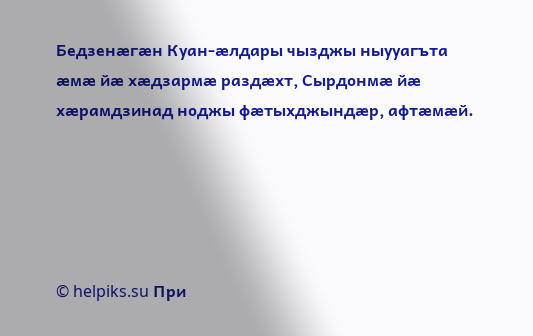Бедзенæгæн Куан-æлдары чызджы ныууагъта æмæ йæ хæдзармæ раздæхт, Сырдонмæ йæ хæрамдзинад ноджы фæтыхджындæр, афтæмæй.





© helpiks.su При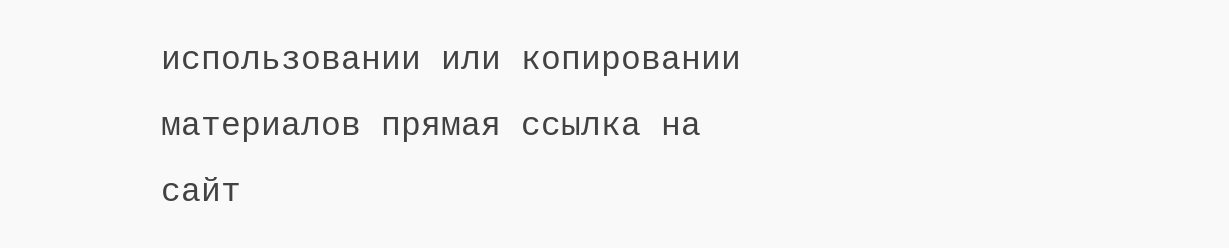использовании или копировании материалов прямая ссылка на сайт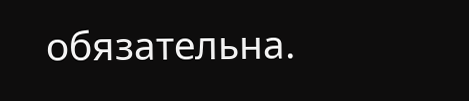обязательна.